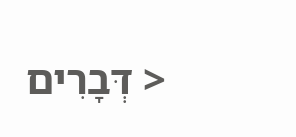< דְּבָרִים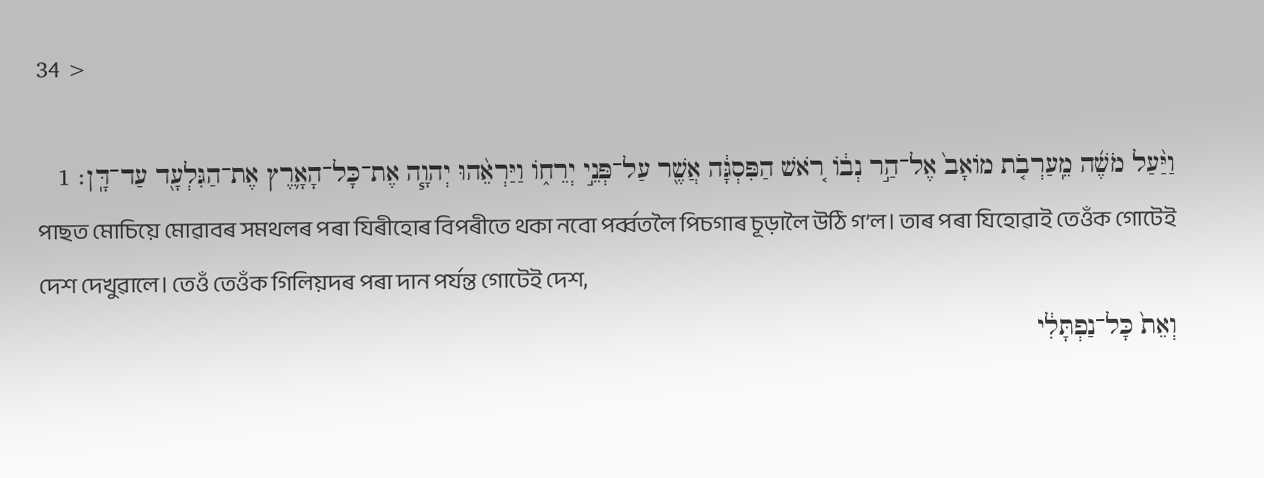34 >

וַיַּ֨עַל מֹשֶׁ֜ה מֵֽעַרְבֹ֤ת מֹואָב֙ אֶל־הַ֣ר נְבֹ֔ו רֹ֚אשׁ הַפִּסְגָּ֔ה אֲשֶׁ֖ר עַל־פְּנֵ֣י יְרֵחֹ֑ו וַיַּרְאֵ֨הוּ יְהוָ֧ה אֶת־כָּל־הָאָ֛רֶץ אֶת־הַגִּלְעָ֖ד עַד־דָּֽן׃ 1
পাছত মোচিয়ে মোৱাবৰ সমথলৰ পৰা যিৰীহোৰ বিপৰীতে থকা নবো পৰ্ব্বতলৈ পিচগাৰ চূড়ালৈ উঠি গ’ল। তাৰ পৰা যিহোৱাই তেওঁক গোটেই দেশ দেখুৱালে। তেওঁ তেওঁক গিলিয়দৰ পৰা দান পর্যন্ত গোটেই দেশ,
וְאֵת֙ כָּל־נַפְתָּלִ֔י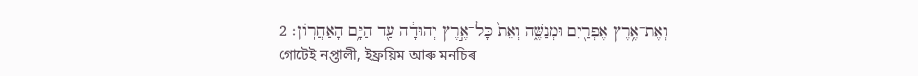וְאֶת־אֶ֥רֶץ אֶפְרַ֖יִם וּמְנַשֶּׁ֑ה וְאֵת֙ כָּל־אֶ֣רֶץ יְהוּדָ֔ה עַ֖ד הַיָּ֥ם הָאַחֲרֹֽון׃ 2
গোটেই নপ্তালী, ইফ্ৰয়িম আৰু মনচিৰ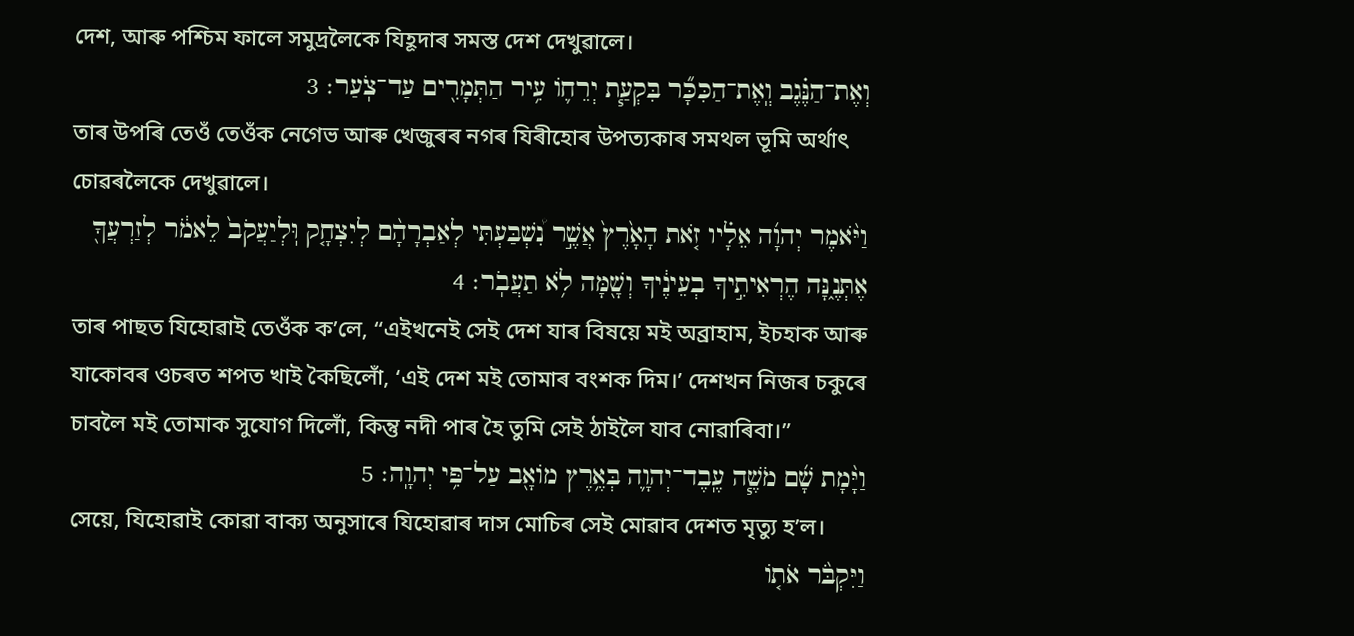দেশ, আৰু পশ্চিম ফালে সমুদ্ৰলৈকে যিহূদাৰ সমস্ত দেশ দেখুৱালে।
וְאֶת־הַנֶּ֗גֶב וְֽאֶת־הַכִּכָּ֞ר בִּקְעַ֧ת יְרֵחֹ֛ו עִ֥יר הַתְּמָרִ֖ים עַד־צֹֽעַר׃ 3
তাৰ উপৰি তেওঁ তেওঁক নেগেভ আৰু খেজুৰৰ নগৰ যিৰীহোৰ উপত্যকাৰ সমথল ভূমি অৰ্থাৎ চোৱৰলৈকে দেখুৱালে।
וַיֹּ֨אמֶר יְהוָ֜ה אֵלָ֗יו זֹ֤את הָאָ֙רֶץ֙ אֲשֶׁ֣ר נִ֠שְׁבַּעְתִּי לְאַבְרָהָ֨ם לְיִצְחָ֤ק וּֽלְיַעֲקֹב֙ לֵאמֹ֔ר לְזַרְעֲךָ֖ אֶתְּנֶ֑נָּה הֶרְאִיתִ֣יךָ בְעֵינֶ֔יךָ וְשָׁ֖מָּה לֹ֥א תַעֲבֹֽר׃ 4
তাৰ পাছত যিহোৱাই তেওঁক ক’লে, “এইখনেই সেই দেশ যাৰ বিষয়ে মই অব্ৰাহাম, ইচহাক আৰু যাকোবৰ ওচৰত শপত খাই কৈছিলোঁ, ‘এই দেশ মই তোমাৰ বংশক দিম।’ দেশখন নিজৰ চকুৰে চাবলৈ মই তোমাক সুযোগ দিলোঁ, কিন্তু নদী পাৰ হৈ তুমি সেই ঠাইলৈ যাব নোৱাৰিবা।”
וַיָּ֨מָת שָׁ֜ם מֹשֶׁ֧ה עֶֽבֶד־יְהוָ֛ה בְּאֶ֥רֶץ מֹואָ֖ב עַל־פִּ֥י יְהוָֽה׃ 5
সেয়ে, যিহোৱাই কোৱা বাক্য অনুসাৰে যিহোৱাৰ দাস মোচিৰ সেই মোৱাব দেশত মৃত্যু হ’ল।
וַיִּקְבֹּ֨ר אֹתֹ֤ו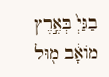בַגַּיְ֙ בְּאֶ֣רֶץ מֹואָ֔ב מ֖וּל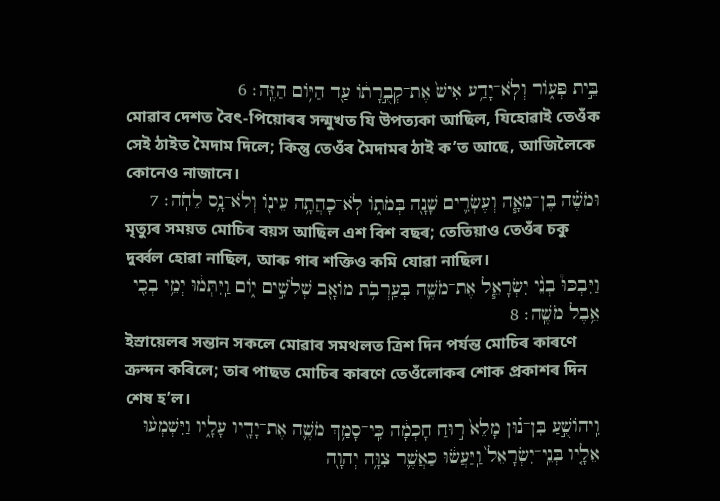בֵּ֣ית פְּעֹ֑ור וְלֹֽא־יָדַ֥ע אִישׁ֙ אֶת־קְבֻ֣רָתֹ֔ו עַ֖ד הַיֹּ֥ום הַזֶּֽה׃ 6
মোৱাব দেশত বৈৎ-পিয়োৰৰ সন্মুখত যি উপত্যকা আছিল, যিহোৱাই তেওঁক সেই ঠাইত মৈদাম দিলে; কিন্তু তেওঁৰ মৈদামৰ ঠাই ক’ত আছে, আজিলৈকে কোনেও নাজানে।
וּמֹשֶׁ֗ה בֶּן־מֵאָ֧ה וְעֶשְׂרִ֛ים שָׁנָ֖ה בְּמֹתֹ֑ו לֹֽא־כָהֲתָ֥ה עֵינֹ֖ו וְלֹא־נָ֥ס לֵחֹֽה׃ 7
মৃত্যুৰ সময়ত মোচিৰ বয়স আছিল এশ বিশ বছৰ; তেতিয়াও তেওঁৰ চকু দুৰ্ব্বল হোৱা নাছিল, আৰু গাৰ শক্তিও কমি যোৱা নাছিল।
וַיִּבְכּוּ֩ בְנֵ֨י יִשְׂרָאֵ֧ל אֶת־מֹשֶׁ֛ה בְּעַֽרְבֹ֥ת מֹואָ֖ב שְׁלֹשִׁ֣ים יֹ֑ום וַֽיִּתְּמ֔וּ יְמֵ֥י בְכִ֖י אֵ֥בֶל מֹשֶֽׁה׃ 8
ইস্ৰায়েলৰ সন্তান সকলে মোৱাব সমথলত ত্ৰিশ দিন পর্যন্ত মোচিৰ কাৰণে ক্ৰন্দন কৰিলে; তাৰ পাছত মোচিৰ কাৰণে তেওঁলোকৰ শোক প্রকাশৰ দিন শেষ হ’ল।
וִֽיהֹושֻׁ֣עַ בִּן־נ֗וּן מָלֵא֙ ר֣וּחַ חָכְמָ֔ה כִּֽי־סָמַ֥ךְ מֹשֶׁ֛ה אֶת־יָדָ֖יו עָלָ֑יו וַיִּשְׁמְע֨וּ אֵלָ֤יו בְּנֵֽי־יִשְׂרָאֵל֙ וַֽיַּעֲשׂ֔וּ כַּאֲשֶׁ֛ר צִוָּ֥ה יְהוָ֖ה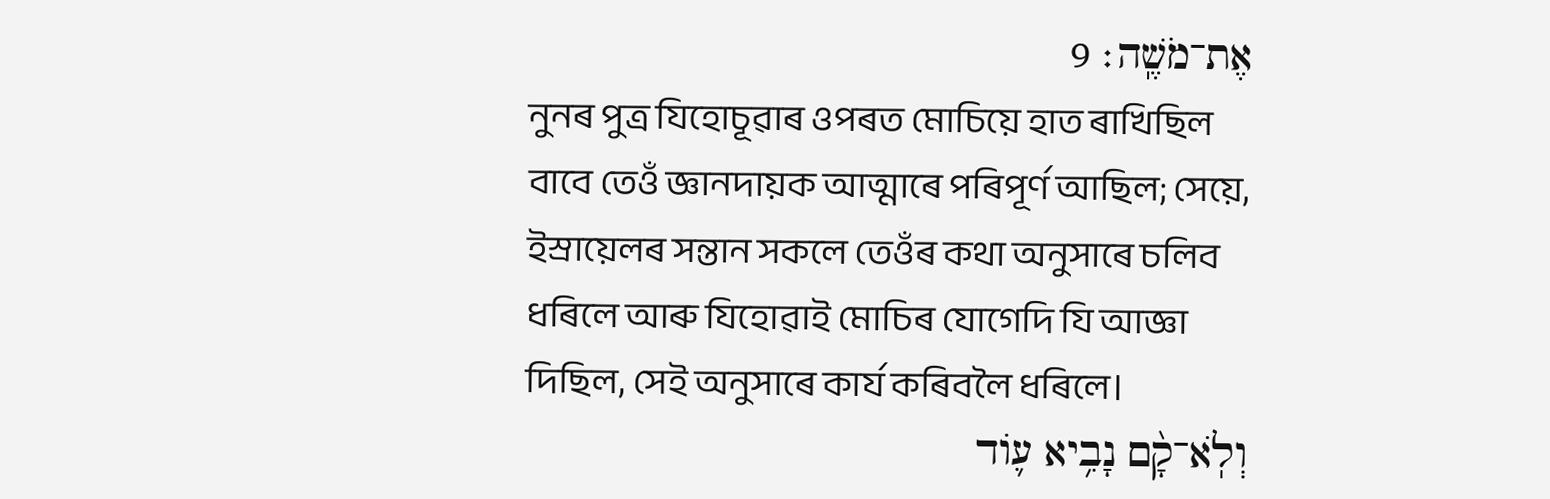אֶת־מֹשֶֽׁה׃ 9
নুনৰ পুত্ৰ যিহোচূৱাৰ ওপৰত মোচিয়ে হাত ৰাখিছিল বাবে তেওঁ জ্ঞানদায়ক আত্মাৰে পৰিপূৰ্ণ আছিল; সেয়ে, ইস্ৰায়েলৰ সন্তান সকলে তেওঁৰ কথা অনুসাৰে চলিব ধৰিলে আৰু যিহোৱাই মোচিৰ যোগেদি যি আজ্ঞা দিছিল, সেই অনুসাৰে কাৰ্য কৰিবলৈ ধৰিলে।
וְלֹֽא־קָ֨ם נָבִ֥יא עֹ֛וד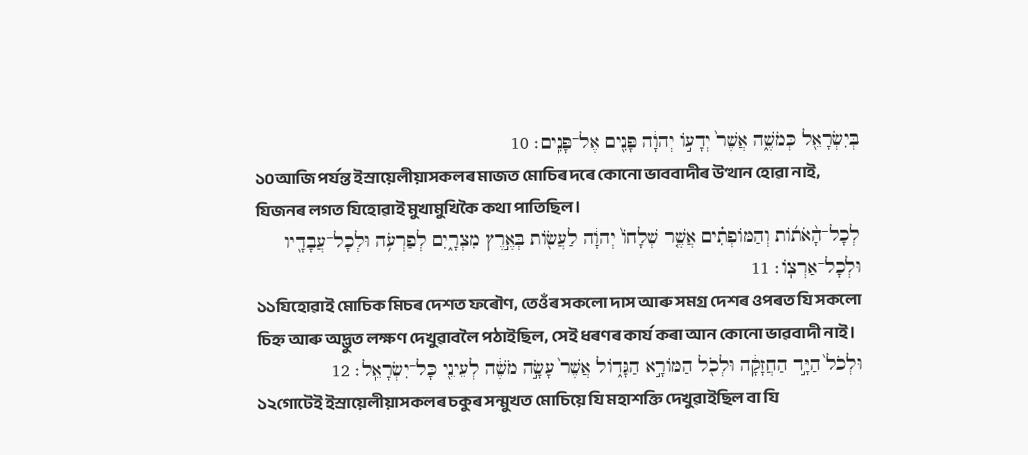בְּיִשְׂרָאֵ֖ל כְּמֹשֶׁ֑ה אֲשֶׁר֙ יְדָעֹ֣ו יְהוָ֔ה פָּנִ֖ים אֶל־פָּנִֽים׃ 10
১০আজি পর্যন্ত ইস্ৰায়েলীয়াসকলৰ মাজত মোচিৰ দৰে কোনো ভাববাদীৰ উত্থান হোৱা নাই, যিজনৰ লগত যিহোৱাই মুখামুখিকৈ কথা পাতিছিল।
לְכָל־הָ֨אֹתֹ֜ות וְהַמֹּופְתִ֗ים אֲשֶׁ֤ר שְׁלָחֹו֙ יְהוָ֔ה לַעֲשֹׂ֖ות בְּאֶ֣רֶץ מִצְרָ֑יִם לְפַרְעֹ֥ה וּלְכָל־עֲבָדָ֖יו וּלְכָל־אַרְצֹֽו׃ 11
১১যিহোৱাই মোচিক মিচৰ দেশত ফৰৌণ, তেওঁৰ সকলো দাস আৰু সমগ্র দেশৰ ওপৰত যি সকলো চিহ্ন আৰু অদ্ভুত লক্ষণ দেখুৱাবলৈ পঠাইছিল, সেই ধৰণৰ কার্য কৰা আন কোনো ভাৱবাদী নাই।
וּלְכֹל֙ הַיָּ֣ד הַחֲזָקָ֔ה וּלְכֹ֖ל הַמֹּורָ֣א הַגָּדֹ֑ול אֲשֶׁר֙ עָשָׂ֣ה מֹשֶׁ֔ה לְעֵינֵ֖י כָּל־יִשְׂרָאֵֽל׃ 12
১২গোটেই ইস্ৰায়েলীয়াসকলৰ চকুৰ সন্মুখত মোচিয়ে যি মহাশক্তি দেখুৱাইছিল বা যি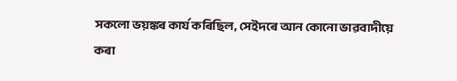সকলো ভয়ঙ্কৰ কার্য কৰিছিল, সেইদৰে আন কোনো ভাৱবাদীয়ে কৰা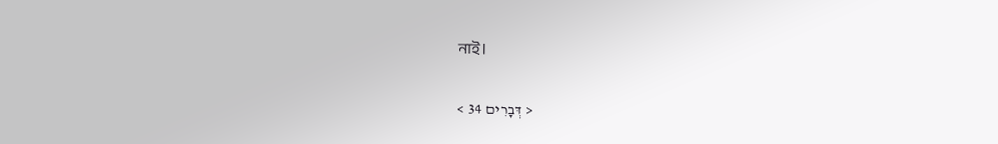নাই।

< דְּבָרִים 34 >